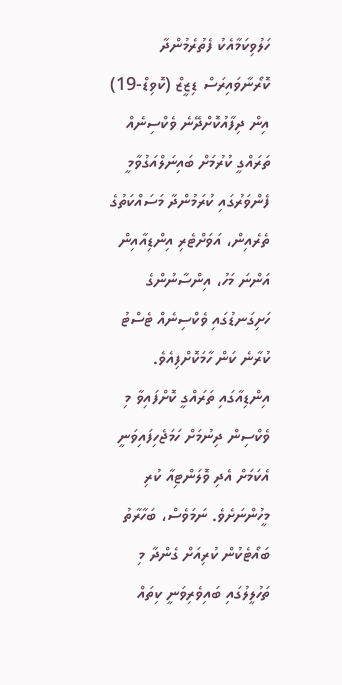ހަލުވިކަމާއެކު ފެތުރެމުންދާ ކޮރޯނާވައިރަސް ޑިޒީޒް (ކޮވިޑް-19) އިން ދިފާއުކޮށްދޭނެ ވެކްސިނެއް ތަރައްގީ ކުރުމަށް ބައިނަލްއަގުވާމީ ފެންވަރުގައި ކުރަމުންދާ މަސައްކަތުގެ ތެރެއިން، އަވަށްޓެރި އިންޑިއާއިން އަންނަ މަހު، އިންސާނުންގެ ހަށިގަނޑުގައި ވެކްސިނެއް ޓެސްޓު ކުރާނެ ކަން ހާމަކޮށްފިއެވެ.
އިންޑިއާގައި ތަރައްގީ ކޮށްފައިވާ މި ވެކްސިން ދިނުމަށް ހަމަޖެހިފައިވަނީ އެކަމަށް އެދި ވޮލަންޓިއާ ކުރި މީހުންނަށެވެ. ނަމަވެސް، ބަހާރާތު ބައޯޓެކުން ކުރިއަށް ގެންދާ މި ތަހުލީލުގައި ބައިވެރިވަނީ ކިތައް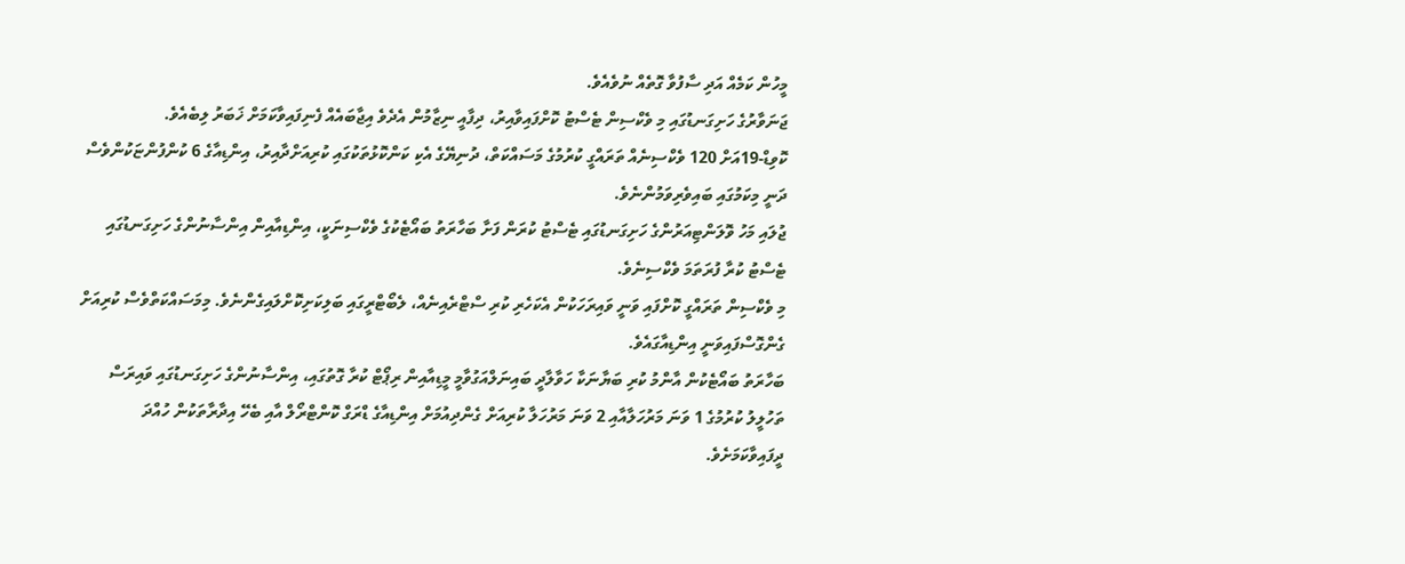މީހުން ކަމެއް އަދި ސާފުވާ ގޮތެއް ނުވެއެވެ.
ޖަނަވާރުގެ ހަށިގަނޑުގައި މި ވެކްސިން ޓެސްޓު ކޮށްފައިވާއިރު، ދިފާއީ ނިޒާމުން އެދެވެ އިޖާބައެއް ފެނިފައިވާކަމަށް ޚަބަރު ލިބެއެވެ.
ކޮވިޑް-19އަށް 120 ވެކްސިނެއް ތަރައްގީ ކުރުމުގެ މަސައްކަތް، ދުނިޔޭގެ އެކި ކަންކޮޅުތަކުގައި ކުރިއަށްދާއިރު، އިންޑިއާގެ 6 ކުންފުންޏަކުންވެސް ދަނީ މިކަމުގައި ބައިވެރިވަމުންނެވެ.
ޖުލައި މަހު ވޮލަންޓިއަރުންގެ ހަށިގަނޑުގައި ޓެސްޓު ކުރަން ފަށާ ބަހާރަތު ބައޯޓެކުގެ ވެކްސިނަކީ، އިންޑިއާއިން އިންސާނުންގެ ހަށިގަނޑުގައި ޓެސްޓު ކުރާ ފުރަތަމަ ވެކްސިނެވެ.
މި ވެކްސިން ތަރައްގީ ކޮށްފައި ވަނީ ވައިރަހަކުން އެކަހެރި ކުރި ސްޓްރެއިނެއް، ލެބޯޓްރީގައި ބަލިކަށިކޮށްލައިގެންނެވެ. މިމަސައްކަތްވެސް ކުރިއަށް ގެންގޮސްފައިވަނީ އިންޑިއާގައެވެ.
ބަހާރަތު ބައޯޓެކުން އާންމު ކުރި ބަޔާނަކާ ހަވާލާދީ ބައިނަލްއަގުވާމީ މީޑިއާއިން ރިޕޯޓް ކުރާ ގޮތުގައި، އިންސާނުންގެ ހަށިގަނޑުގައި ވައިރަސް ތަހުލީލު ކުރުމުގެ 1 ވަނަ މަރުހަލާއާއި 2 ވަނަ މަރުހަލާ ކުރިއަށް ގެންދިއުމަށް އިންޑިއާގެ ޑްރަގް ކޮންޓްރޯލް އާއި ބެހޭ އިދާރާތަކުން ހުއްދަ ދީފައިވާކަމަށެވެ.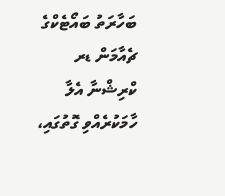ބަހާރަތު ބައޯޓެކްގެ ޗެއާމަން ޑރ ކްރިޝްނާ އެލާ ހާމަކުރެއްވި ގޮތުގައި،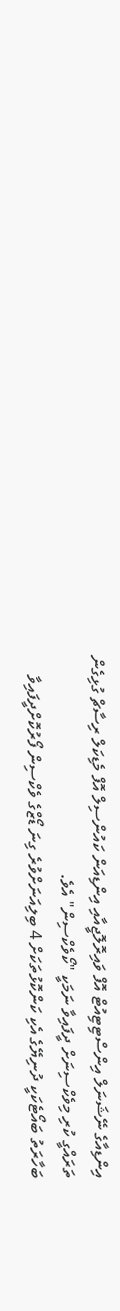އިންޑިއާގެ ނޭޝަނަލް އިންސްޓިޓިއުޓް އޮފް ވައިރޮލޮޖީއާއި އިންޑިއަން ކައުންސިލް އޮފް މެޑިކަލް ރިސާޗް ގުޅިގެން ތަރައްގީ ކުރި މިވެކްސިނަށް ދީފައިވާ ނަމަކީ "ކޯވެކްސިން" އެވެ.
ބަހާރަތު ބައޯޓެކަކީ ދުނިޔޭގެ އެކި ކަންކޮޅުތަކަށް 4 ބިލިއަނަށްވުރެ ގިނަ ޑޯޒްގެ ވެކްސިން ފޯރުކޮށްދީފައިވާ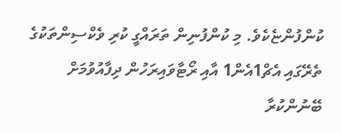ކުންފުންޏެކެވެ. މި ކުންފުނިން ތަރައްގީ ކުރި ވެކްސިންތަކުގެ ތެރޭގައި އެޗް1އެން1 އާއި ރޯޓާވައިރަހުން ދިފާއުވުމަށް ބޭނުންކުރާ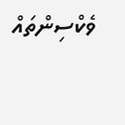ވެކްސިންތައް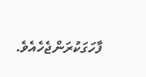ފާހަގަކުރަންޖެހެއެވެ.